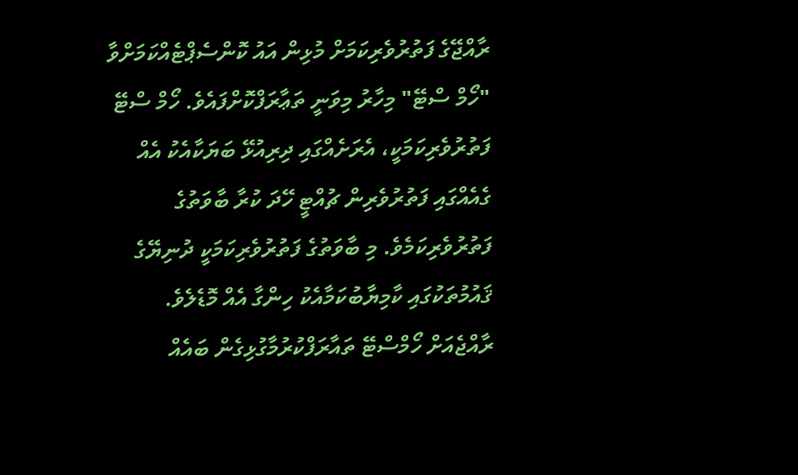ރާއްޖޭގެ ފަތުރުވެރިކަމަށް މުޅިން އައު ކޮންސެޕްޓެއްކަމަށްވާ "ހޯމް ސްޓޭ" މިހާރު މިވަނީ ތަޢާރަފްކޮށްފައެވެ. ހޯމް ސްޓޭ ފަތުރުވެރިކަމަކީ، އެރަށެއްގައި ދިރިއުޅޭ ބަޔަކާއެކު އެއް ގެއެއްގައި ފަތުރުވެރިން ޗުއްޓީ ހޭދަ ކުރާ ބާވަތުގެ ފަތުރުވެރިކަމެވެ. މި ބާވަތުގެ ފަތުރުވެރިކަމަކީ ދުނިޔޭގެ ޤައުމުތަކުގައި ކާމިޔާބުކަމާއެކު ހިންގާ އެއް މޮޑެލެވެ.
ރާއްޖެއަށް ހޯމްސްޓޭ ތައާރަފްކުރުމާގުޅިގެން ބައެއް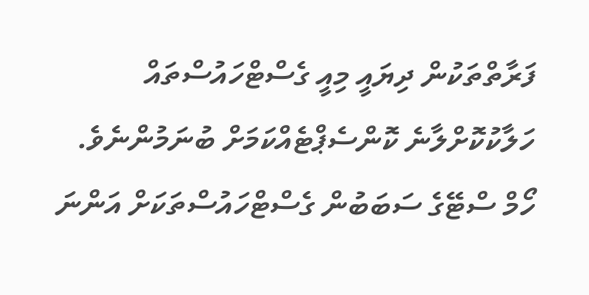ފަރާތްތަކުން ދިޔައީ މިއީ ގެސްޓްހައުސްތައް ހަލާކުކޮށްލާނެ ކޮންސެޕްޓެއްކަމަށް ބުނަމުންނެވެ. ހޯމް ސްޓޭގެ ސަބަބުން ގެސްޓްހައުސްތަކަށް އަންނަ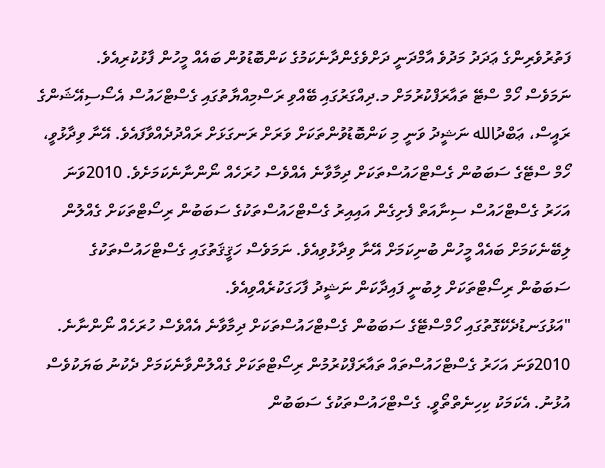ފަތުރުވެރިންގެ ޢަދަދު މަދުވެ އާމްދަނީ ދަށްވެގެންދާނެކަމުގެ ކަންބޮޑުވުން ބައެއް މީހުން ފާޅުކުރިއެވެ.
ނަމަވެސް ހޯމް ސްޓޭ ތައާރަފްކުރުމަށް މ.ދިއްގަރުގައި ބޭއްވި ރަސްމިއްޔާތުގައި ގެސްޓްހައުސް އެސޯސިއޭޝަންގެ ރައީސް، ޢަބްދުالله ނަޝީދު ވަނީ މި ކަންބޮޑުވުންތަކަށް ވަރަށް ރަނގަޅަށް ރައްދުދެއްވާފައެވެ. އޭނާ ވިދާޅުވީ، ހޯމް ސްޓޭގެ ސަބަބުން ގެސްޓްހައުސްތަކަށް ދިމާވާނެ އެއްވެސް ހުރަހެއް ނޯންނާނެކަމަށެވެ. 2010ވަނަ އަހަރު ގެސްޓްހައުސް ސިނާއަތް ފެށިގެން އައިއިރު ގެސްޓްހައުސްތަކުގެ ސަބަބުން ރިސޯޓްތަކަށް ގެއްލުން ލިބޭނެކަމަށް ބައެއް މީހުން ބުނިކަމަށް އޭނާ ވިދާޅުވިއެވެ. ނަމަވެސް ހަޤީޤަތުގައި ގެސްޓްހައުސްތަކުގެ ސަބަބުން ރިސޯޓްތަކަށް ލިބުނީ ފައިދާކަން ނަޝީދު ފާހަގަކުރެއްވިއެވެ.
"އަޅުގަނޑުދެކޭގޮތުގައި ހޯމްސްޓޭގެ ސަބަބުން ގެސްޓްހައުސްތަކަށް ދިމާވާނެ އެއްވެސް ހުރަހެއް ނޯންނާނެ. 2010ވަނަ އަހަރު ގެސްޓްހައުސްތައް ތައާރަފްކުރުމުން ރިސޯޓްތަކަށް ގެއްލުންވާނެކަމަށް ދެކުނު ބަޔަކުވެސް އުޅުނު. އެކަމަކު ކިހިނެތްތޯވީ. ގެސްޓްހައުސްތަކުގެ ސަބަބުން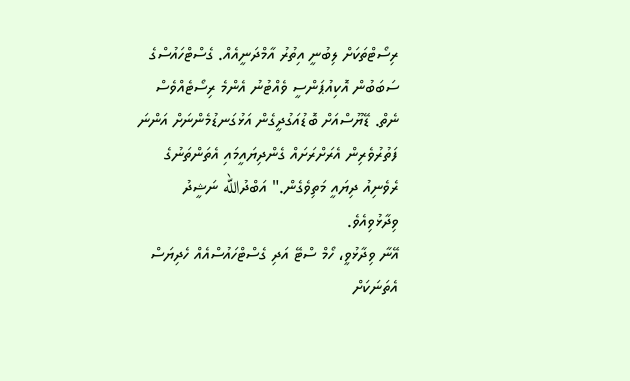ރިސޯޓްތަކަށް ލިބުނީ އިތުރު އާމްދަނީއެއް. ގެސްޓްހައުސްގެ ސަބަބުން އޮކިއުޕަންސީ ވެއްޓުނު އެންމެ ރިސޯޓެއްވެސް ނެތް. ޑޭޔޫސްއަށް ބޮޑުއަގުދީގެން އަޅުގަނޑުމެންނަށް އަންނަ ފަތުރުވެރިން އެރަށްރަށައް ގެންދިޔައީމައި އެތަންތަނުގެ ރެވެނިއު ދިޔައީ މަތިވެގެން." އަބްދުالله ނަޝީދު ވިދާޅުވިއެވެ.
އޭނާ ވިދާޅުވީ، ހޯމް ސްޓޭ އަދި ގެސްޓްހައުސްއެއް ހެދިޔަސް އެތަނަކަށް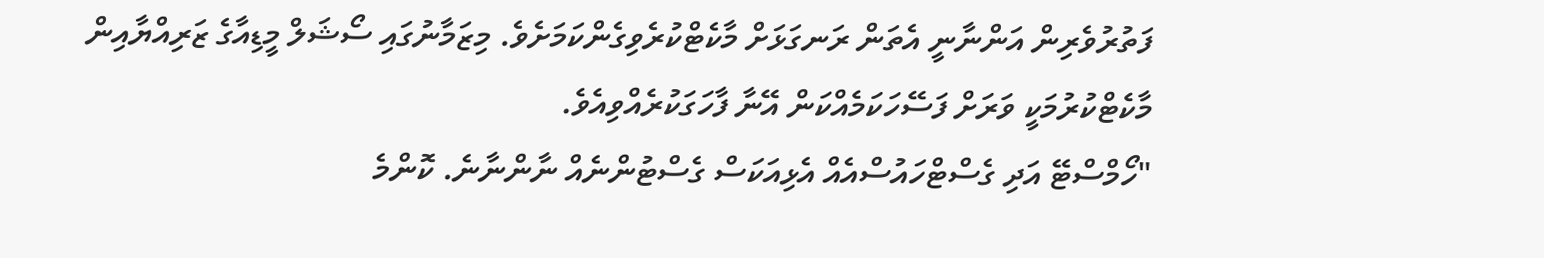ފަތުރުވެރިން އަންނާނީ އެތަން ރަނގަޅަށް މާކެޓްކުރެވިގެންކަމަށެވެ. މިޒަމާނުގައި ސޯޝަލް މީޑިއާގެ ޒަރިއްޔާއިން މާކެޓްކުރުމަކީ ވަރަށް ފަސޭހަކަމެއްކަން އޭނާ ފާހަގަކުރެއްވިއެވެ.
"ހޯމްސްޓޭ އަދި ގެސްޓްހައުސްއެއް އެޅިއަކަސް ގެސްޓުންނެއް ނާންނާނެ. ކޮންމެ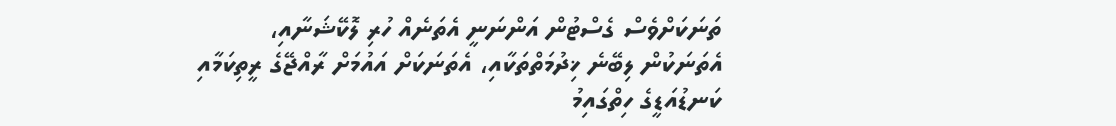ތަނަކަށްވެސް ގެސްޓުން އަންނަނީ އެތަނެއް ހުރި ލޮކޭޝަނާއި، އެތަނަކުން ލިބޭނެ ޚިދުމަތްތަކާއި، އެތަނަކަށް އައުމަށް ރާއްޖޭގެ ރީތިކަމާއި ކަނޑުއަޑީގެ ހިތްގައިމު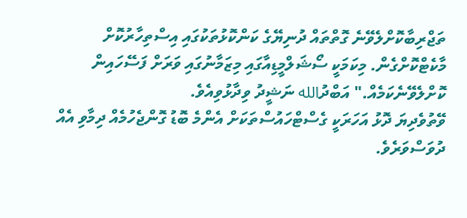ތަޖްރިބާކޮށްލެވޭނެ ގޮތްތައް ދުނިޔޭގެ ކަންކޮޅުތަކުގައި އިސްތިހާރުކޮށް މާކެޓްކޮށްގެން. މިކަމަކީ ސޯޝަލްމީޑިއާގައި މިޒަމާނުގައި ވަރަށް ފަސޭހައިން ކޮށްލެވޭނެކަމެއް." އަބްދުالله ނަޝީދު ވިދާޅުވިއެވެ.
ވޭތުވެދިޔަ ދޮޅު އަހަރަކީ ގެސްޓްހައުސްތަކަށް އެންމެ ބޮޑު ގޮންޖެހުމެއް ދިމާވި އެއް ދުވަސްވަރެވެ.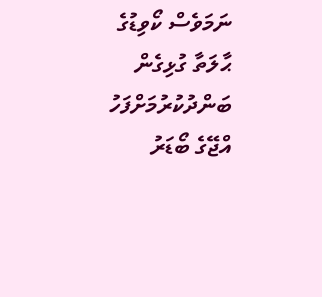ނަމަވެސް ކޯވިޑުގެ ޙާލަތާ ގުޅިގެން ބަންދުކުރުމަށްފަހު އްޖޭގެ ބޯޑަރު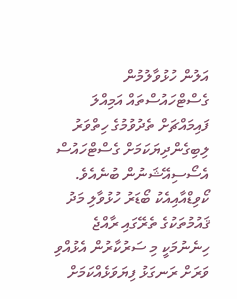އަލުން ހުޅުވާލުމުން ގެސްޓްހައުސްތައް އަމިއްލަ ފައިމައްޗަށް ތެދުވުމުގެ ހިތްވަރު ލިބިގެންދިޔަކަމަށް ގެސްޓްހައުސް އެސޯސިއޭޝަނުން ބުނެއެވެ. ކޯވިޑްއާއިއެކު ބޯޑަރު ހުޅުވާލި މަދު ޤައުމުތަކުގެ ތެރޭގައި ރާއްޖެ ހިނެނުމަކީ މި ސަރުކާރުން އެޅުއްވި ވަރަށް ރަނގަޅު ފިޔަވަޅެއްކަމަށް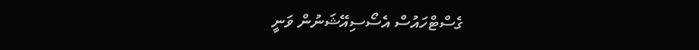ގެސްޓްހައުސް އެސޯސިއޭޝަނުން ވަނީ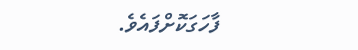ފާހަގަކޮށްފައެވެ.